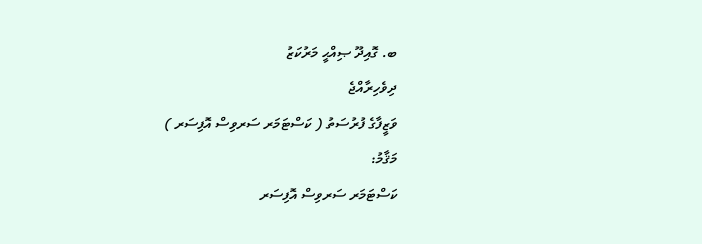ބ. ގޮއިދޫ ޞިއްޙީ މަރުކަޒު
ދިވެހިރާއްޖެ
ވަޒީފާގެ ފުރުސަތު ( ކަސްޓަމަރ ސަރވިސް އޮފިސަރ )
މަޤާމު:
ކަސްޓަމަރ ސަރވިސް އޮފިސަރ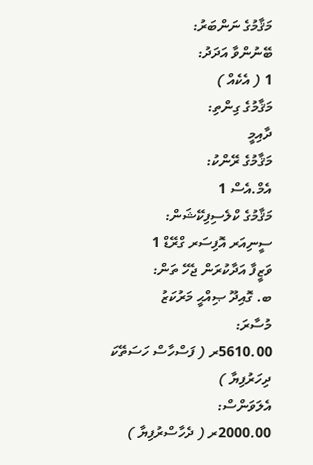މަޤާމުގެ ނަންބަރު:
ބޭނުންވާ އަދަދު:
1 ( އެކެއް )
މަޤާމުގެ ގިންތި:
ދާއިމީ
މަޤާމުގެ ރޭންކު:
އެމް.އެސް 1
މަޤާމުގެ ކްލެސިފިކޭޝަން:
ސީނިއަރ އޮފިސަރ ގްރޭޑް 1
ވަޒީފާ އަދާކުރަން ޖެހޭ ތަން:
ބ. ގޮއިދޫ ޞިއްޙީ މަރުކަޒު
މުސާރަ:
5610.00ރ ( ފަސްހާސް ހަސަތޭކަ ދިހަރުފިޔާ )
އެލަވަންސް:
2000.00ރ ( ދެހާސްރުފިޔާ )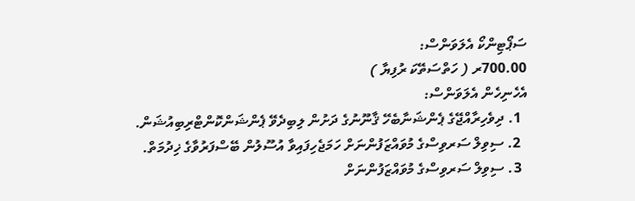ސަޕޯޓިންކޯ އެލަވަންސް:
700.00ރ ( ހަތްސަތޭކަ ރުފިޔާ )
އެހެނިހެން އެލަވަންސް:
  1. ދިވެހިރާއްޖޭގެ ޕެންޝަނާބެހޭ ޤާނޫނުގެ ދަށުން ލިބިދެވޭ ޕެންޝަންކޮންޓްރިބިއުޝަން.
  2. ސިވިލް ސަރވިސްގެ މުވައްޒަފުންނަށް ހަމަޖެހިފައިވާ އުސޫލުން ބޭސްފަރުވާގެ ޚިދުމަތް.
  3. ސިވިލް ސަރވިސްގެ މުވައްޒަފުންނަށް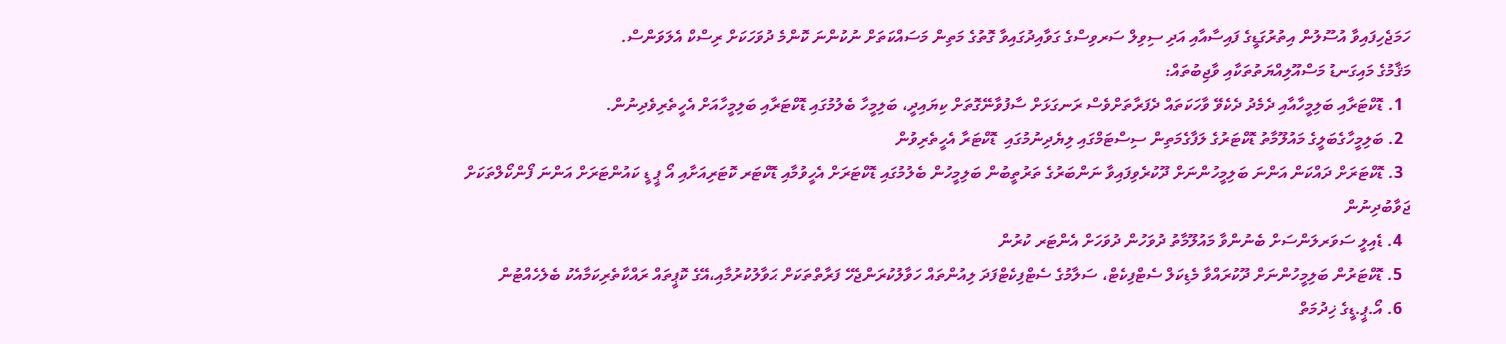ހަމަޖެހިފައިވާ އުސޫލުން އިތުރުގަޑީގެ ފައިސާއާއި އަދި ސިވިލް ސަރވިސްގެ ގަވާއިދުގައިވާ ގޮތުގެ މަތިން މަސައްކަތަށް ނުކުންނަ ކޮންމެ ދުވަހަކަށް ރިސްކް އެލަވަންސް.
މަޤާމުގެ މައިގަނޑު މަސްއޫލިއްޔަތުތަކާއި ވާޖިބުތައް:
  1. ޑޮކްޓަރާއި ބަލިމީހާއާއި ދެމެދު ދެކެވޭ ވާހަކަތައް ދެފަރާތަށްވެސް ރަނގަޅަށް ސާފުވާނޭގޮތަށް ކިޔައިދީ، ބަލިމީހާ ބެލުމުގައި ޑޮކްޓަރާއި ބަލިމީހާއަށް އެހީތެރިވެދިނުން.
  2. ބަލިމީހާގެބަލީގެ މައުލޫމާތު ޑޮކްޓަރުގެ ލަފާގެމަތިން ސިސްޓަމްގައި ލިޔެދިނުމުގައި  ޑޮކްޓަރާ އެހީތެރިވުން
  3. ޑޮކްޓަރަށް ދައްކަން އަންނަ ބަލިމީހުންނަށް ދޫކުރެވިފައިވާ ނަންބަރުގެ ތަރުތީބުން ބަލިމީހުން ބެލުމުގައި ޑޮކްޓަރަށް އެހީވުމާއި ޑޮކްޓަރ ކޮޓަރިއަށާއި އޯ ޕީ ޑީ ކައުންޓަރަށް އަންނަ ފޯންކޯލްތަކަށް ޖަވާބުދިނުން
  4. ޑެއިލީ ސަވަރލަންސަށް ބެނުންވާ މައުލޫމާތު ދުވަހުން ދުވަހަށް އެންޓަރ ކުރުން
  5. ޑޮކްޓަރުން ބަލިމީހުންނަށް ދޫކުރައްވާ މެޑިކަލް ސެޓްފިކެޓް، ސަލާމުގެ ސެޓްފިކެޓްފަދަ ލިއުންތައް ހަވާލުކުރަންޖެހޭ ފަރާތްތަކަށް ޙަވާލުކުރުމާއި،އޭގެ ކޮޕީތައް ރައްކާތެރިކަމާއެކު ބެލެހެއްޓުން
  6. އޯ.ޕީ.ޑީގެ ޚިދުމަތް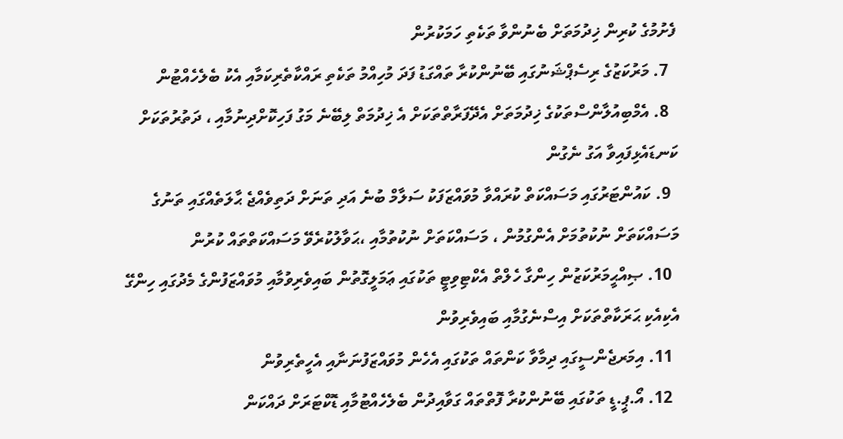ފެށުމުގެ ކުރިން ޚިދުމަތަށް ބެނުންވާ ތަކެތި ހަމަކުރުން
  7. މަރުކަޒުގެ ރިސެޕްޝަނުގައި ބޭނުންކުރާ ތައްގަޑު ފަދަ މުހިއްމު ތަކެތި ރައްކާތެރިކަމާއި އެކު ބެލެހެއްޓުން
  8. އެމްބިއުލާންސްތަކުގެ ޚިދުމަތަށް އެދޭފަރާތްތަކަށް އެ ޚިދުމަތް ލިބޭނެ މަގު ފަހިކޮށްދިނުމާއި ، ދަތުރުތަކަށް ކަނޑައެޅިފައިވާ އަގު ނެގުން
  9. ކައުންޓަރުގައި މަސައްކަތް ކުރައްވާ މުވައްޒަފަކު ސަލާމް ބުނެ އަދި ތަނަށް ދަތިވެއްޖެ ޙާލަތެއްގައި ތަނުގެ މަސައްކަތަށް ނުކުތުމަށް އެންގުމުން ، މަސައްކަތަށް ނުކުތުމާއި ،ޙަވާލުކުރެވޭ މަސައްކަތްތައް ކުރުން
  10. ޞިއްޙީމަރުކަޒުން ހިންގާ ހެލްތް އެކްޓިވިޓީ ތަކުގައި ޢަމަލީގޮތުން ބައިވެރިވުމާއި މުވައްޒަފުންގެ މެދުގައި ހިންގޭ އެކިއެކި ޙަރަކާތްތަކަށް އިސްނެގުމާއި ބައިވެރިވުން
  11. އިމަރޖެންސީގައި ދިމާވާ ކަންތައް ތަކުގައި އެހެން މުވައްޒަފުނަނާއި އެހީތެރިވުން
  12. އޯ.ޕީ.ޑީ ތަކުގައި ބޭނުންކުރާ ފޮތްތައް ގަވާއިދުން ބެލެހެއްޓުމާއި ޑޮކްޓަރަށް ދައްކަން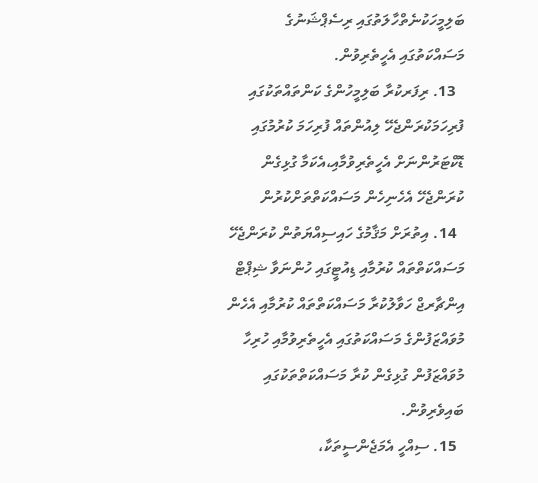ބަލިމީހަކުނެތްހާލަތުގައި ރިސެޕްޝަނުގެ މަސައްކަތުގައި އެހީތެރިވުން.
  13. ރިފަރކުރާ ބަލިމީހުންގެ ކަންތައްތަކުގައި ފުރިހަމަކުރަންޖެހޭ ލިއުންތައް ފުރިހަމަ ކުރުމުގައި ޑޮކްޓަރުންނަށް އެހީތެރިވުމާއި،އެކަމާ ގުޅިގެން ކުރަންޖެހޭ އެހެނިހެން މަސައްކަތްތަށްކުރުން
  14. އިތުރަށް މަޤާމުގެ ހައިސިއްޔަތުން ކުރަންޖެހޭ މަސައްކަތްތައް ކުރުމާއި ޑިއުޓީގައި ހުންނަވާ ޝިޕްޓް އިންޗާރޖް ހަވާލުކުރާ މަސައްކަތްތައް ކުރުމާއި އެހެން މުވައްޒަފުންގެ މަސައްކަތުގައި އެހީތެރިވުމާއި ހުރިހާ މުވައްޒަފުން ގުޅިގެން ކުރާ މަސައްކަތްތަކުގައި ބައިވެރިވުން.
  15. ސިއްހީ އެމަޖެންސީތަކާ،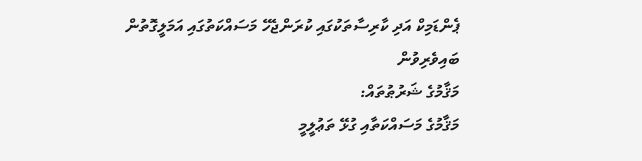ޕެންޑަމިކް އަދި ކާރިސާތަކުގައި ކުރަންޖެހޭ މަސައްކަތުގައި އަމަލީގޮތުން ބައިވެރިވުން
މަޤާމުގެ ޝަރުޠުތައް:
މަޤާމުގެ މަސައްކަތާއި ގުޅޭ ތަޢުލީމީ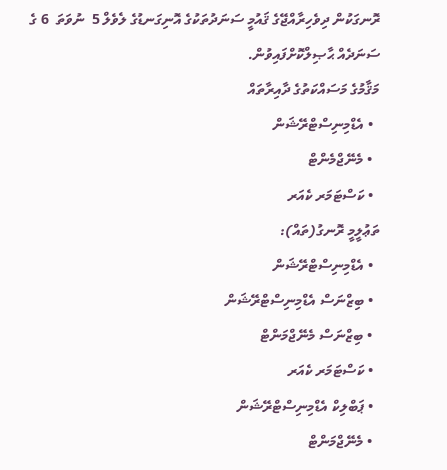ރޮނގަކުން ދިވެހިރާއްޖޭގެ ޤައުމީ ސަނަދުތަކުގެ އޮނިގަނޑުގެ ލެވެލް 5  ނުވަތަ  6 ގެ ސަނަދެއް ޙާޞިލްކޮށްފައިވުން.
މަޤާމުގެ މަސައްކަތުގެ ދާއިރާތައް
  • އެޑްމިނިސްޓްރޭޝަން
  • މެނޭޖްމެންޓް
  • ކަސްޓަމަރ ކެއަރ
ތަޢުލީމީ ރޮނގު(ތައް):
  • އެޑްމިނިސްޓްރޭޝަން
  • ބިޒްނަސް އެޑްމިނިސްޓްރޭޝަން
  • ބިޒްނަސް މެނޭޖްމަންޓް
  • ކަސްޓަމަރ ކެއަރ
  • ޕަބްލިކް އެޑްމިނިސްޓްރޭޝަން
  • މެނޭޖްމަންޓް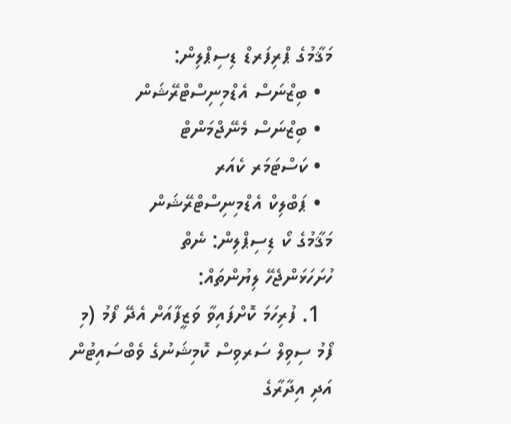މަޤާމުގެ ޕްރިފަރޑް ޑިސިޕްލިން:
  • ބިޒްނަސް އެޑްމިނިސްޓްރޭޝަން
  • ބިޒްނަސް މެނޭޖްމަންޓް
  • ކަސްޓަމަރ ކެއަރ
  • ޕަބްލިކް އެޑްމިނިސްޓްރޭޝަން
މަޤާމުގެ ކޯ ޑިސިޕްލިން: ނެތް
ހުށަހަޅަންޖެހޭ ލިޔުންތައް:
  1. ފުރިހަމަ ކޮށްފައިވާ ވަޒީފާއަށް އެދޭ ފޯމު (މި ފޯމު ސިވިލް ސަރވިސް ކޮމިޝަނުގެ ވެބްސައިޓުން އަދި އިދާރާގެ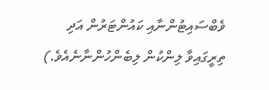ވެބްސައިޓުންނާއި ކައުންޓަރުން އަދި ތިރީގައިވާ ލިންކުން ލިބެންހުންނާނެއެވެ.)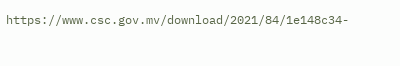https://www.csc.gov.mv/download/2021/84/1e148c34-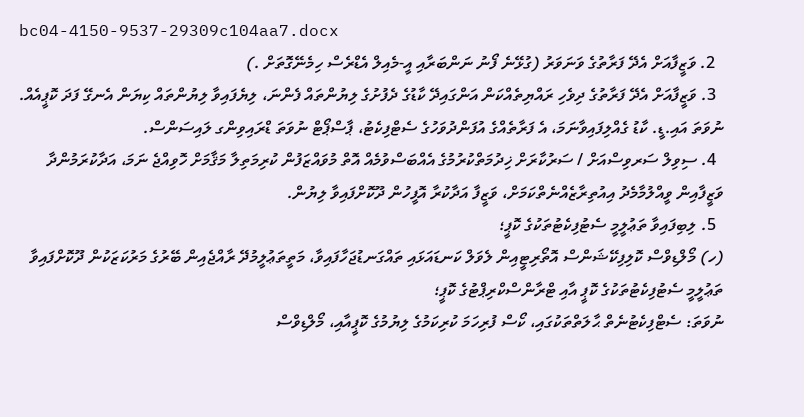bc04-4150-9537-29309c104aa7.docx
  2. ވަޒީފާއަށް އެދޭ ފަރާތުގެ ވަނަވަރު (ގުޅޭނެ ފޯނު ނަންބަރާއި އީ-މެއިލް އެޑްރެސް ހިމެނޭގޮތަށް .)
  3. ވަޒީފާއަށް އެދޭ ފަރާތުގެ ދިވެހި ރައްޔިތެއްކަން އަންގައިދޭ ކާޑުގެ ދެފުށުގެ ލިޔުންތައް ފެންނަ، ލިޔެފައިވާ ލިޔުންތައް ކިޔަން އެނގޭ ފަދަ ކޮޕީއެއް. ނުވަތަ އައި.ޑީ. ކާޑު ގެއްލިފައިވާނަމަ، އެ ފަރާތެއްގެ އުފަންދުވަހުގެ ސެޓްފިކެޓު، ޕާސްޕޯޓް ނުވަތަ ޑްރައިވިންގ ލައިސަންސް.
  4. ސިވިލް ސަރވިސްއަށް / ސަރުކާރަށް ޚިދުމަތްކުރުމުގެ އެއްބަސްވުމެއް އޮތް މުވައްޒަފުން ކުރިމަތިލާ މަޤާމަށް ހޮވިއްޖެ ނަމަ، އަދާކުރަމުންދާ ވަޒީފާއިން ވީއްލުމާމެދު އިއުތިރާޒެއްނެތްކަމަށް، ވަޒީފާ އަދާކުރާ އޮފީހުން ދޫކޮށްފައިވާ ލިޔުން.
  5. ލިބިފައިވާ ތަޢުލީމީ ސެޓުފިކެޓުތަކުގެ ކޮޕީ؛
(ހ) މޯލްޑިވްސް ކޮލިފިކޭޝަންސް އޮތޯރިޓީއިން ލެވަލް ކަނޑައަޅައި ތައްގަނޑުޖަހާފައިވާ، މަތީތަޢުލީމުދޭ ރާއްޖެއިން ބޭރުގެ މަރުކަޒަކުން ދޫކޮށްފައިވާ ތަޢުލީމީ ސެޓުފިކެޓުތަކުގެ ކޮޕީ އާއި ޓްރާންސްކްރިޕްޓުގެ ކޮޕީ؛
ނުވަތަ: ސެޓްފިކެޓުނެތް ޙާލަތްތަކުގައި، ކޯސް ފުރިހަމަ ކުރިކަމުގެ ލިޔުމުގެ ކޮޕީއާއި، މޯލްޑިވްސް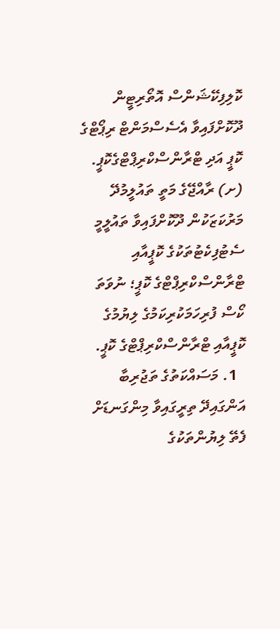ކޮލިފިކޭޝަންސް އޮތޯރިޓީން ދޫކޮށްފައިވާ އެސެސްމަންޓް ރިޕޯޓްގެ ކޮޕީ އަދި ޓްރާންސްކްރިޕްޓްގެކޮޕީ.
(ށ) ރާއްޖޭގެ މަތީ ތައުލީމުދޭ މަރުކަޒަކުން ދޫކޮށްފައިވާ ތައުލީމީ ސެޓުފިކެޓުތަކުގެ ކޮޕީއާއި ޓްރާންސްކްރިޕްޓްގެ ކޮޕީ؛ ނުވަތަ ކޯސް ފުރިހަމަކުރިކަމުގެ ލިޔުމުގެ ކޮޕީއާއި ޓްރާންސްކްރިޕްޓްގެ ކޮޕީ.
  1. މަސައްކަތުގެ ތަޖުރިބާ އަންގައިދޭ ތިރީގައިވާ މިންގަނޑަށް ފެތޭ ލިޔުންތަކުގެ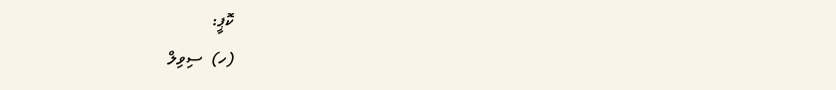ކޮޕީ:
(ހ)  ސިވިލް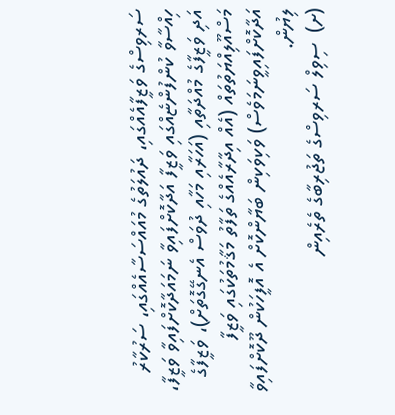ސަރވިސްގެ ވަޒީފާއެއްގައި، ދައުލަތުގެ މުއައްސަސާއެއްގައި، ސަރުކާރު ހިއްސާވާ ކުންފުންޏެއްގައި ވަޒީފާ އަދާކޮށްފައިވާ ނަމައަދާކޮށްފައިވާ ވަޒީފާ، އަދި ވަޒީފާގެ މުއްދަތާއި (އަހަރާއި މަހާއި ދުވަސް އެނގޭގޮތަށް)، ވަޒީފާގެ މަސްއޫލިއްޔަތުތައް (އެއް އިދާރާއެއްގެ ތަފާތު މަޤާމުތަކުގައި ވަޒީފާ އަދާކޮށްފައިވީނަމަވެސް) ވަކިވަކިން ބަޔާންކޮށް އެ އޮފީހަކުން ދޫކޮށްފައިވާ ލިޔުން.
(ށ)  ސިވިލް ސަރވިސްގެ ތަޖުރިބާގެ ތެރެއިން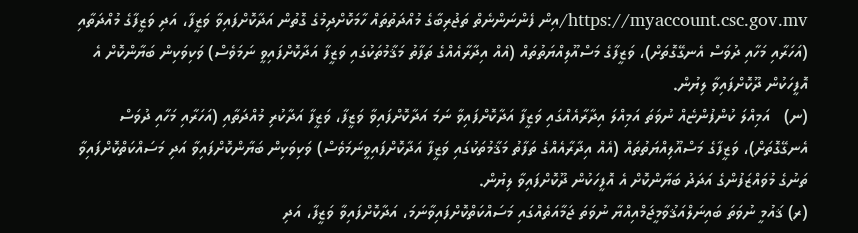https://myaccount.csc.gov.mv/އިން ފެންނަންނެތް ތަޖުރިބާގެ މުއްދަތުތައް ހާމަކޮށްދިމުގެ ގޮތުން އަދާކޮށްފައިވާ ވަޒީފާ، އަދި ވަޒީފާގެ މުއްދަތާއި (އަހަރާއި މަހާއި ދުވަސް އެނގޭގޮތަށް)، ވަޒީފާގެ މަސްއޫލިއްޔަތުތައް (އެއް އިދާރާއެއްގެ ތަފާތު މަޤާމުތަކުގައި ވަޒީފާ އަދާކޮށްފައިވީ ނަމަވެސް) ވަކިވަކިން ބަޔާންކޮށް އެ އޮފީހަކުން ދޫކޮށްފައިވާ ލިޔުން.
(ނ)   އަމިއްލަ ކުންފުންޏެއް ނުވަތަ އަމިއްލަ އިދާރާއެއްގައި ވަޒީފާ އަދާކޮށްފައިވާ ނަމަ އަދާކޮށްފައިވާ ވަޒީފާ، ވަޒީފާ އަދާކުރި މުއްދަތާއި (އަހަރާއި މަހާއި ދުވަސް އެނގޭގޮތަށް)، ވަޒީފާގެ މަސްއޫލިއްޔަތުތައް (އެއް އިދާރާއެއްގެ ތަފާތު މަޤާމުތަކުގައި ވަޒީފާ އަދާކޮށްފައިވީނަމަވެސް) ވަކިވަކިން ބަޔާންކޮށްފައިވާ އަދި މަސައްކަތްކޮށްފައިވާ ތަނުގެ މުވައްޒަފުންގެ އަދަދު ބަޔާންކޮށް އެ އޮފީހަކުން ދޫކޮށްފައިވާ ލިޔުން.
(ރ) ޤައުމީ ނުވަތަ ބައިނަލްއަޤުވާމީޖަމްއިއްޔާ ނުވަތަ ޖަމާއަތެއްގައި މަސައްކަތްކޮށްފައިވާނަމަ، އަދާކޮށްފައިވާ ވަޒީފާ، އަދި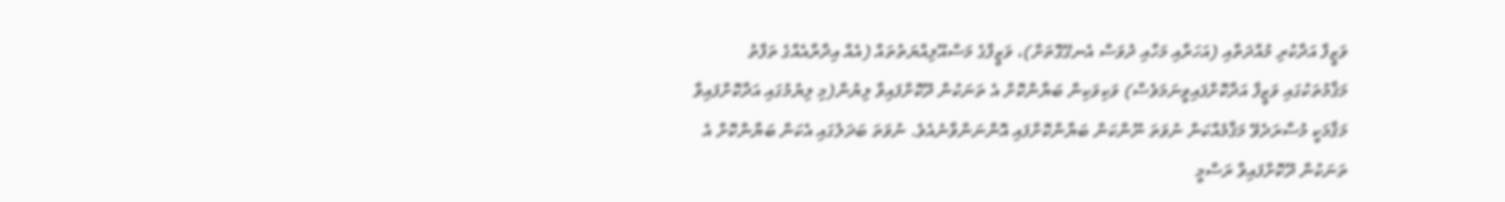ވަޒީފާ އަދާކުރި މުއްދަތާއި (އަހަރާއި މަހާއި ދުވަސް އެނގޭގޮތަށް)، ވަޒީފާގެ މަސްއޫލިއްޔަތުތައް (އެއް އިދާރާއެއްގެ ތަފާތު މަޤާމުތަކުގައި ވަޒީފާ އަދާކޮށްފައިވީނަމަވެސް) ވަކިވަކިން ބަޔާންކޮށް އެ ތަނަކުން ދޫކޮށްފައިވާ ލިޔުން(މި ލިޔުމުގައި އަދާކޮށްފައިވާ މަޤާމަކީ މުސާރަދެވޭ މަޤާމެއްކަން ނުވަތަ ނޫންކަން ބަޔާންކޮށްފައި އޮންނަންވާނެއެވެ. ނުވަތަ ބަދަލުގައި އެކަން ބަޔާންކޮށް އެ ތަނަކުން ދޫކޮށްފައިވާ ރަސްމީ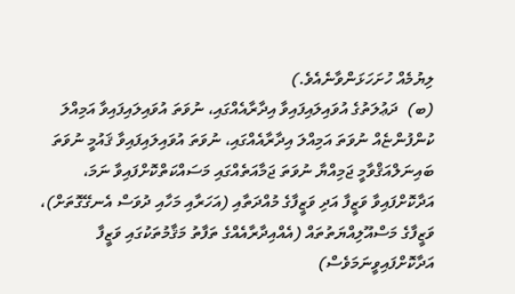ލިޔުމެއް ހުށަހަޅަންވާނެއެވެ.)
(ބ)  ދަޢުލަތުގެ އުވައިލައިފައިވާ އިދާރާއެއްގައި، ނުވަތަ އުވައިލައިފައިވާ އަމިއްލަ ކުންފުންޏެއް ނުވަތަ އަމިއްލަ އިދާރާއެއްގައި، ނުވަތަ އުވައިލައިފައިވާ ޤައުމީ ނުވަތަ ބައިނަލްއަޤްވާމީ ޖަމިއްޔާ ނުވަތަ ޖަމާއަތެއްގައި މަސައްކަތްކޮށްފައިވާ ނަމަ، އަދާކޮށްފައިވާ ވަޒީފާ އަދި ވަޒީފާގެ މުއްދަތާއި (އަހަރާއި މަހާއި ދުވަސް އެނގޭގޮތަށް)، ވަޒީފާގެ މަސްއޫލިއްޔަތުތައް (އެއްއިދާރާއެއްގެ ތަފާތު މަޤާމުތަކުގައި ވަޒީފާ އަދާކޮށްފައިވީނަމަވެސް)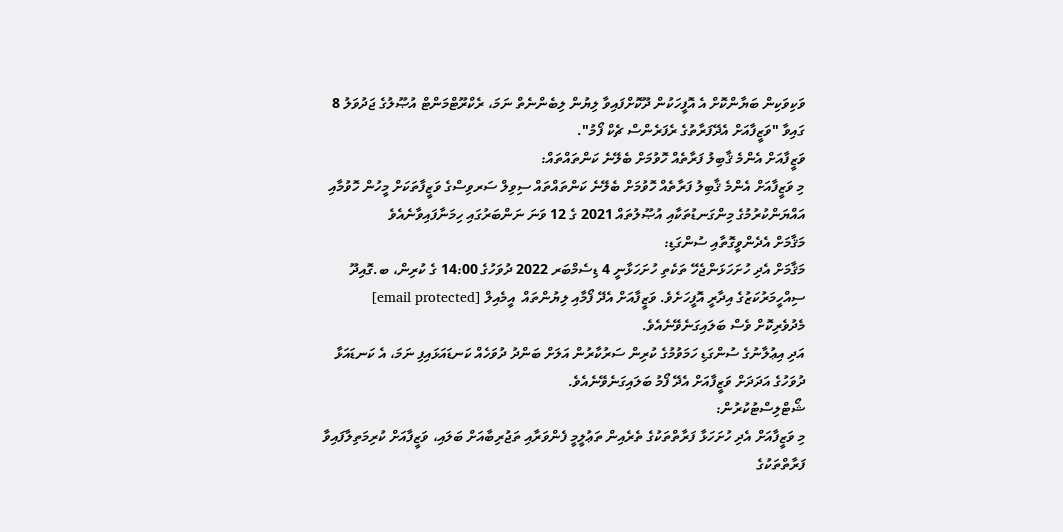ވަކިވަކިން ބަޔާންކޮށް އެ އޮފީހަކުން ދޫކޮށްފައިވާ ލިޔުން ލިބެންނެތް ނަމަ، ރެކްރޫޓްމަންޓް އުޞޫލުގެ ޖަދުވަލު 8 ގައިވާ "ވަޒީފާއަށް އެދޭފަރާތުގެ ރެފަރެންސް ޗެކް ފޯމު".
ވަޒީފާއަށް އެންމެ ޤާބިލު ފަރާތެއް ހޮވުމަށް ބެލޭނެ ކަންތައްތައް:
މި ވަޒީފާއަށް އެންމެ ޤާބިލު ފަރާތެއް ހޮވުމަށް ބެލޭނެ ކަންތައްތައް ސިވިލް ސަރވިސްގެ ވަޒީފާތަކަށް މީހުން ހޮވުމާއި އައްޔަންކުރުމުގެ މިންގަނޑުތަކާއި އުޞޫލުތައް 2021 ގެ 12 ވަނަ ނަންބަރުގައި ހިމަނާފައިވާނެއެވެ
މަޤާމަށް އެދެންވީގޮތާއި ސުންގަޑި:
މަޤާމަށް އެދި ހުށަހަޅަންޖެހޭ ތަކެތި ހުށަހަޅާނީ 4 ޑިސެމްބަރ 2022 ދުވަހުގެ 14:00 ގެ ކުރިން، ބ.ގޮއިދޫ ސިއްހީމަރުކަޒުގެ އިދާރީ އޮފީހަށެވެ. ވަޒީފާއަށް އެދޭ ފޯމާއި ލިޔުންތައް  އީމެއިލް [email protected] މެދުވެރިކޮށް ވެސް ބަލައިގަނެވޭނެއެވެ.
އަދި އިޢުލާނުގެ ސުންގަޑި ހަމަވުމުގެ ކުރިން ސަރުކާރުން އަލަށް ބަންދު ދުވަހެއް ކަނޑައަޅައިފި ނަމަ، އެ ކަނޑައަޅާ ދުވަހުގެ އަދަދަށް ވަޒީފާއަށް އެދޭ ފޯމު ބަލައިގަނެވޭނެއެވެ.
ޝޯޓްލިސްޓުކުރުން:
މި ވަޒީފާއަށް އެދި ހުށަހަޅާ ފަރާތްތަކުގެ ތެރެއިން ތަޢުލީމީ ފެންވަރާއި ތަޖުރިބާއަށް ބަލައި، ވަޒީފާއަށް ކުރިމަތިލާފައިވާ ފަރާތްތަކުގެ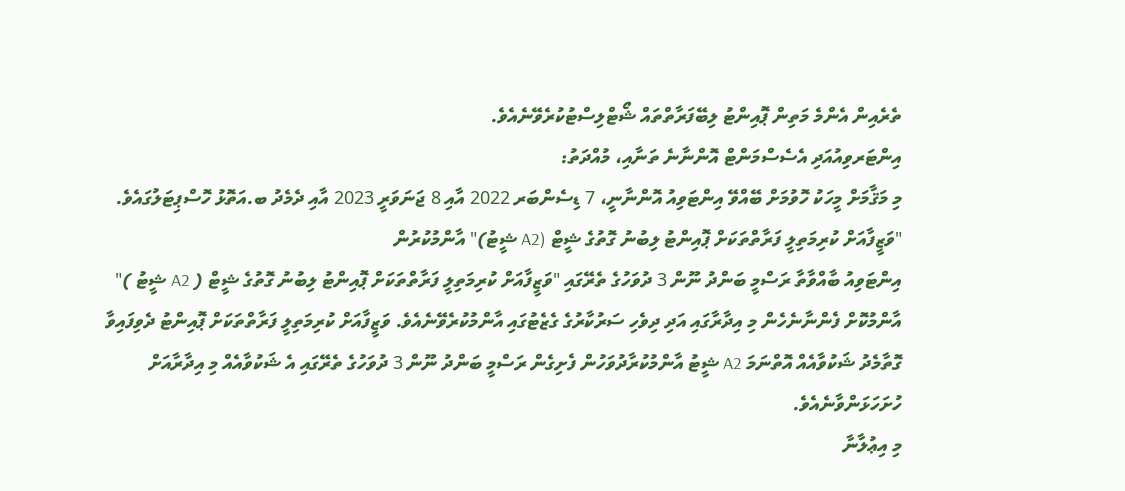ތެރެއިން އެންމެ މަތިން ޕޮއިންޓު ލިބޭފަރާތްތައް ޝޯޓްލިސްޓުކުރެވޭނެއެވެ.
އިންޓަރވިއުއަދި އެސެސްމަންޓް އޮންނާނެ ތަނާއި، މުއްދަތު:
މި މަޤާމަށް މީހަކު ހޮވުމަށް ބޭއްވޭ އިންޓަވިއު އޮންނާނީ، 7 ޑިސެންބަރ 2022 އާއި 8 ޖަނަވަރީ 2023 އާއި ދެމެދު ބ.އަތޮޅު ހޮސްޕިޓަލުގައެވެ.
"ވަޒީފާއަށް ކުރިމަތިލީ ފަރާތްތަކަށް ޕޮއިންޓު ލިބުނު ގޮތުގެ ޝީޓް (A2 ޝީޓު)" އާންމުކުރުން
އިންޓަވިއު ބާއްވާތާ ރަސްމީ ބަންދު ނޫން 3 ދުވަހުގެ ތެރޭގައި "ވަޒީފާއަށް ކުރިމަތިލީ ފަރާތްތަކަށް ޕޮއިންޓު ލިބުނު ގޮތުގެ ޝީޓް ( A2 ޝީޓު )" އާންމުކޮށް ފެންނާނެހެން މި އިދާރާގައި އަދި ދިވެހި ސަރުކާރުގެ ގެޒެޓުގައި އާންމުކުރެވޭނެއެވެ. ވަޒީފާއަށް ކުރިމަތިލީ ފަރާތްތަކަށް ޕޮއިންޓު ދެވިފައިވާ ގޮތާމެދު ޝަކުވާއެއް އޮތްނަމަ A2 ޝީޓު އާންމުކުރާދުވަހުން ފެށިގެން ރަސްމީ ބަންދު ނޫން 3 ދުވަހުގެ ތެރޭގައި އެ ޝަކުވާއެއް މި އިދާރާއަށް ހުށަހަޅަންވާނެއެވެ.
މި އިޢުލާނާ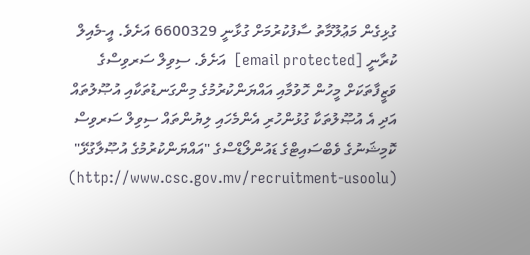ގުޅިގެން މަޢުލޫމާތު ސާފުކުރުމަށް ގުޅާނީ 6600329 އަށެވެ. އީ-މެއިލް ކުރާނީ [email protected]  އަށެވެ. ސިވިލް ސަރވިސްގެ ވަޒީފާތަކަށް މީހުން ހޮވުމާއި އައްޔަންކުރުމުގެ މިންގަނޑުތަކާއި އުޞޫލުތައް އަދި އެ އުޞޫލުތަކާ ގުޅުންހުރި އެންމެހައި ލިޔުންތައް ސިވިލް ސަރވިސް ކޮމިޝަނުގެ ވެބްސައިޓްގެ ޑައުންލޯޑްސްގެ "އައްޔަންކުރުމުގެ އުޞޫލާގުޅޭ" (http://www.csc.gov.mv/recruitment-usoolu)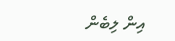އިން ލިބެން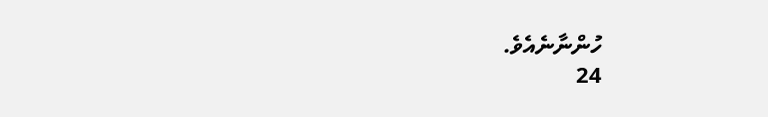ހުންނާނެއެވެ.
24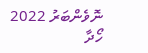ނޮވެންބަރު 2022
ހޯދާ